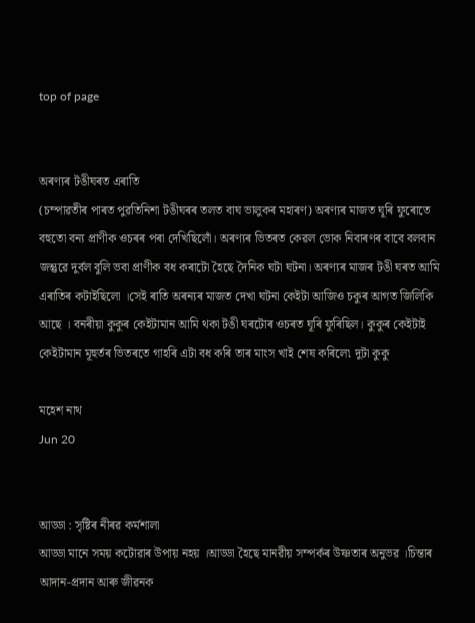top of page


অৰণ্যৰ টঙীঘৰত এৰাতি
(চম্পাৱতীৰ পাৰত পুৱতিনিশা টঙীঘৰৰ তলত বাঘ ভালুকৰ মহাৰণ) অৰণ্যৰ মাজত ঘূৰি ফুৰোতে বহুতো বন্য প্ৰাণীক ওচৰৰ পৰা দেখিছিলোঁ। অৰণ্যৰ ভিতৰত কেৱল ভোক নিবাৰণৰ বাবে বলবান জন্তুৱে দুৰ্বল বুলি ভবা প্ৰাণীক বধ কৰাটো হৈছে দৈনিক ঘটা ঘটনা। অৰণ্যৰ মাজৰ টঙী ঘৰত আমি এৰাতিৰ কটাইছিলো ।সেই ৰাতি অৰন্যৰ মাজত দেখা ঘটনা কেইটা আজিও চকুৰ আগত জিলিকি আছে । বনৰীয়া কুকুৰ কেইটামান আমি থকা টঙী ঘৰটোৰ ওচৰত ঘূৰি ফুৰিছিল। কুকুৰ কেইটাই কেইটামান মূহুৰ্তৰ ভিতৰতে গাহৰি এটা বধ কৰি তাৰ মাংস খাই শেষ কৰিলে৷ দুটা কুকু

মহেশ নাথ
Jun 20


আড্ডা : সৃষ্টিৰ নীৰৱ কৰ্মশালা
আড্ডা মানে সময় কটোৱাৰ উপায় নহয় ।আড্ডা হৈছে মানৱীয় সম্পৰ্কৰ উষ্ণতাৰ অনুভৱ ।চিন্তাৰ আদান-প্ৰদান আৰু জীৱনক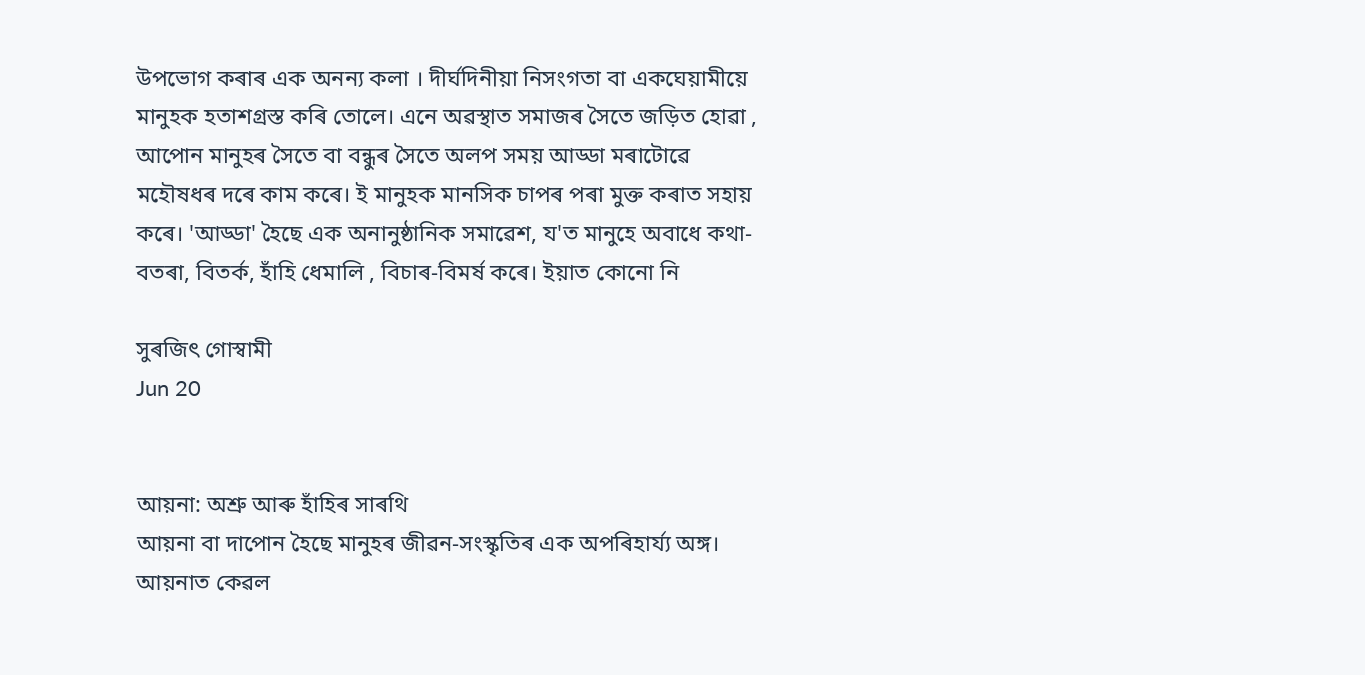উপভোগ কৰাৰ এক অনন্য কলা । দীৰ্ঘদিনীয়া নিসংগতা বা একঘেয়ামীয়ে মানুহক হতাশগ্ৰস্ত কৰি তোলে। এনে অৱস্থাত সমাজৰ সৈতে জড়িত হোৱা , আপোন মানুহৰ সৈতে বা বন্ধুৰ সৈতে অলপ সময় আড্ডা মৰাটোৱে মহৌষধৰ দৰে কাম কৰে। ই মানুহক মানসিক চাপৰ পৰা মুক্ত কৰাত সহায় কৰে। 'আড্ডা' হৈছে এক অনানুষ্ঠানিক সমাৱেশ, য'ত মানুহে অবাধে কথা-বতৰা, বিতৰ্ক, হাঁহি ধেমালি , বিচাৰ-বিমৰ্ষ কৰে। ইয়াত কোনো নি

সুৰজিৎ গোস্বামী
Jun 20


আয়না: অশ্ৰু আৰু হাঁহিৰ সাৰথি
আয়না বা দাপোন হৈছে মানুহৰ জীৱন-সংস্কৃতিৰ এক অপৰিহাৰ্য্য অঙ্গ। আয়নাত কেৱল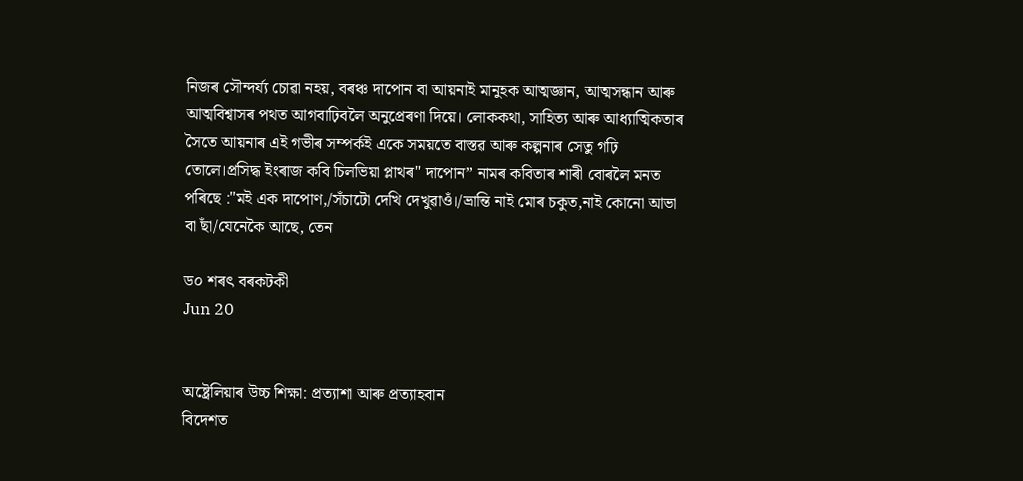নিজৰ সৌন্দৰ্য্য চোৱা নহয়, বৰঞ্চ দাপোন বা আয়নাই মানুহক আত্মজ্ঞান, আত্মসন্ধান আৰু আত্মবিশ্বাসৰ পথত আগবাঢ়িবলৈ অনুপ্ৰেৰণা দিয়ে। লোককথা, সাহিত্য আৰু আধ্যাত্মিকতাৰ সৈতে আয়নাৰ এই গভীৰ সম্পৰ্কই একে সময়তে বাস্তৱ আৰু কল্পনাৰ সেতু গঢ়ি তোলে।প্ৰসিদ্ধ ইংৰাজ কবি চিলভিয়া প্লাথৰ" দাপোন” নামৰ কবিতাৰ শাৰী বোৰলৈ মনত পৰিছে :"মই এক দাপোণ,/সঁচাটো দেখি দেখুৱাওঁ।/ভ্ৰান্তি নাই মোৰ চকুত,নাই কোনো আভা বা ছাঁ/যেনেকৈ আছে, তেন

ড০ শৰৎ বৰকটকী
Jun 20


অষ্ট্ৰেলিয়াৰ উচ্চ শিক্ষা: প্ৰত্যাশা আৰু প্ৰত্যাহবান
বিদেশত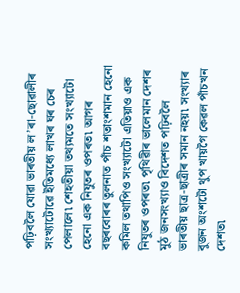পঢ়িবলৈ যোৱা ভাৰতীয় ল’ৰা-ছোৱালীৰ সংখ্যাটোৱে ইতিমধ্যে লাখৰ ঘৰ চেৰ পেলালে৷ শেহতীয়া তথ্যমতে সংখ্যাটো হেনো এক নিযুতৰ ওপৰত৷ আগৰ বছৰবোৰৰ তুলনাত পাঁচ শতাংশমান হেনো কমিল তথাপিও সংখ্যাটো এতিয়াও এক নিযুতৰ ওপৰত৷ পৃথিৱীৰ ভালেমান দেশৰ মুঠ জনসংখ্যাও বিদেশত পঢ়িবলৈ ভাৰতীয় ছাত্ৰ-ছাত্ৰীৰ সমান নহয়৷ সংখ্যাৰ বুজন অংশটো থুপ খায়গৈ কেৱল পাঁচখন দেশত৷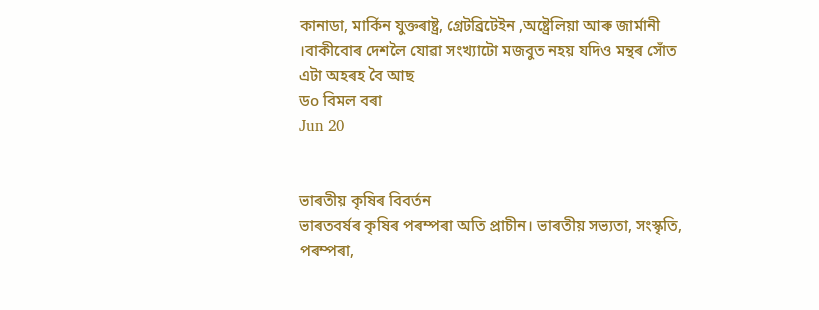কানাডা, মাৰ্কিন যুক্তৰাষ্ট্ৰ, গ্ৰেটব্ৰিটেইন ,অষ্ট্ৰেলিয়া আৰু জাৰ্মানী ।বাকীবোৰ দেশলৈ যোৱা সংখ্যাটো মজবুত নহয় যদিও মন্থৰ সোঁত এটা অহৰহ বৈ আছ
ডo বিমল বৰা
Jun 20


ভাৰতীয় কৃষিৰ বিবৰ্তন
ভাৰতবৰ্ষৰ কৃষিৰ পৰম্পৰা অতি প্ৰাচীন। ভাৰতীয় সভ্যতা, সংস্কৃতি, পৰম্পৰা,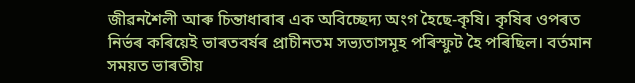জীৱনশৈলী আৰু চিন্তাধাৰাৰ এক অবিচ্ছেদ্য অংগ হৈছে-কৃষি। কৃষিৰ ওপৰত নিৰ্ভৰ কৰিয়েই ভাৰতবৰ্ষৰ প্ৰাচীনতম সভ্যতাসমূহ পৰিস্ফুট হৈ পৰিছিল। বৰ্তমান সময়ত ভাৰতীয়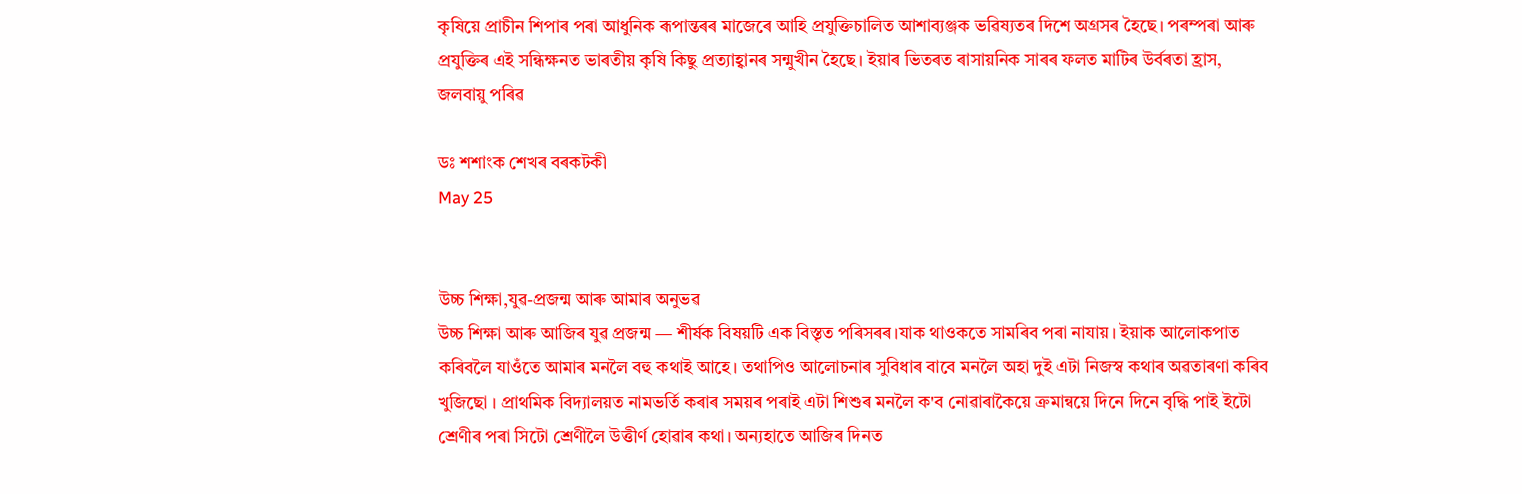কৃষিয়ে প্ৰাচীন শিপাৰ পৰা আধুনিক ৰূপান্তৰৰ মাজেৰে আহি প্ৰযুক্তিচালিত আশাব্যঞ্জক ভৱিষ্যতৰ দিশে অগ্ৰসৰ হৈছে। পৰম্পৰা আৰু প্ৰযুক্তিৰ এই সন্ধিক্ষনত ভাৰতীয় কৃষি কিছু প্ৰত্যাহ্বানৰ সন্মুখীন হৈছে। ইয়াৰ ভিতৰত ৰাসায়নিক সাৰৰ ফলত মাটিৰ উৰ্বৰতা হ্ৰাস, জলবায়ু পৰিৱ

ডঃ শশাংক শেখৰ বৰকটকী
May 25


উচ্চ শিক্ষা,যুৱ-প্ৰজন্ম আৰু আমাৰ অনুভৱ
উচ্চ শিক্ষা আৰু আজিৰ যুৱ প্ৰজন্ম — শীৰ্ষক বিষয়টি এক বিস্তৃত পৰিসৰৰ।যাক থাওকতে সামৰিব পৰা নাযায়। ইয়াক আলোকপাত কৰিবলৈ যাওঁতে আমাৰ মনলৈ বহু কথাই আহে। তথাপিও আলোচনাৰ সুবিধাৰ বাবে মনলৈ অহা দুই এটা নিজস্ব কথাৰ অৱতাৰণা কৰিব খুজিছো । প্ৰাথমিক বিদ্যালয়ত নামভৰ্তি কৰাৰ সময়ৰ পৰাই এটা শিশুৰ মনলৈ ক'ব নোৱাৰাকৈয়ে ক্ৰমান্বয়ে দিনে দিনে বৃদ্ধি পাই ইটো শ্ৰেণীৰ পৰা সিটো শ্ৰেণীলৈ উত্তীৰ্ণ হোৱাৰ কথা। অন্যহাতে আজিৰ দিনত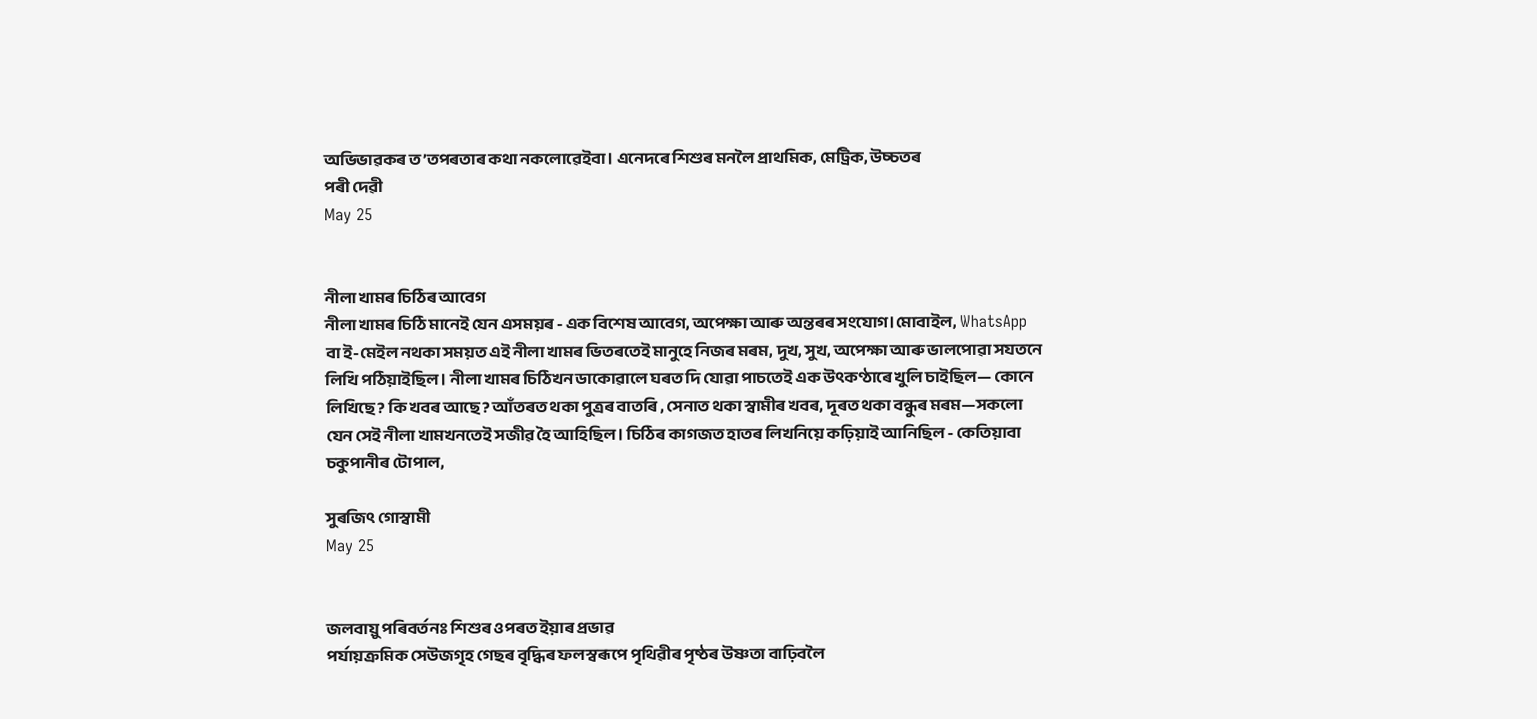অভিভাৱকৰ ত’তপৰতাৰ কথা নকলোৱেইবা। এনেদৰে শিশুৰ মনলৈ প্ৰাথমিক, মেট্ৰিক, উচ্চতৰ
পৰী দেৱী
May 25


নীলা খামৰ চিঠিৰ আবেগ
নীলা খামৰ চিঠি মানেই যেন এসময়ৰ - এক বিশেষ আবেগ, অপেক্ষা আৰু অন্তৰৰ সংযোগ।মোবাইল, WhatsApp বা ই-মেইল নথকা সময়ত এই নীলা খামৰ ভিতৰতেই মানুহে নিজৰ মৰম, দুখ, সুখ, অপেক্ষা আৰু ভালপোৱা সযতনে লিখি পঠিয়াইছিল। নীলা খামৰ চিঠিখন ডাকোৱালে ঘৰত দি যোৱা পাচতেই এক উৎকণ্ঠাৰে খুলি চাইছিল— কোনে লিখিছে? কি খবৰ আছে? আঁতৰত থকা পুত্ৰৰ বাতৰি , সেনাত থকা স্বামীৰ খবৰ, দূৰত থকা বন্ধুৰ মৰম—সকলো যেন সেই নীলা খামখনতেই সজীৱ হৈ আহিছিল। চিঠিৰ কাগজত হাতৰ লিখনিয়ে কঢ়িয়াই আনিছিল - কেতিয়াবা চকুপানীৰ টোপাল,

সুৰজিৎ গোস্বামী
May 25


জলবায়ু পৰিবৰ্তনঃ শিশুৰ ওপৰত ইয়াৰ প্ৰভাৱ
পৰ্যায়ক্ৰমিক সেউজগৃহ গেছৰ বৃদ্ধিৰ ফলস্বৰূপে পৃথিৱীৰ পৃষ্ঠৰ উষ্ণতা বাঢ়িবলৈ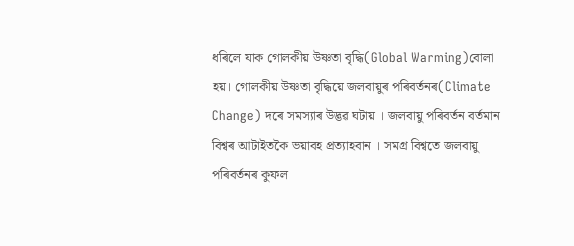ধৰিলে যাক গোলকীয় উষ্ণতা বৃদ্ধি(Global Warming)বোলা হয়। গোলকীয় উষ্ণতা বৃদ্ধিয়ে জলবায়ুৰ পৰিবৰ্তনৰ(Climate Change) দৰে সমস্যাৰ উদ্ভৱ ঘটায় । জলবায়ু পৰিবৰ্তন বৰ্তমান বিশ্বৰ আটাইতকৈ ভয়াবহ প্ৰত্যাহবান । সমগ্ৰ বিশ্বতে জলবায়ু পৰিবৰ্তনৰ কুফল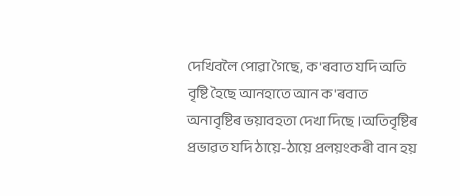দেখিবলৈ পোৱা গৈছে, ক'ৰবাত যদি অতি বৃষ্টি হৈছে আনহাতে আন ক'ৰবাত অনাবৃষ্টিৰ ভয়াবহতা দেখা দিছে ।অতিবৃষ্টিৰ প্ৰভাৱত যদি ঠায়ে-ঠায়ে প্ৰলয়ংকৰী বান হয়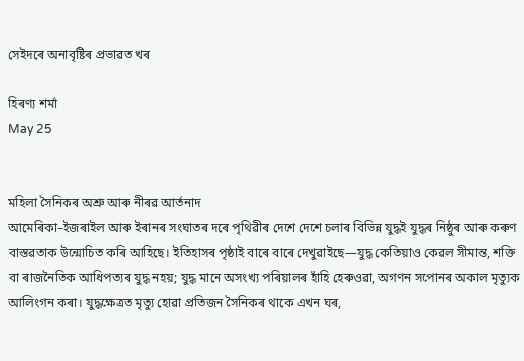সেইদৰে অনাবৃষ্টিৰ প্ৰভাৱত খৰ

হিৰণ্য শৰ্মা
May 25


মহিলা সৈনিকৰ অশ্ৰু আৰু নীৰৱ আৰ্তনাদ
আমেৰিকা–ইজৰাইল আৰু ইৰানৰ সংঘাতৰ দৰে পৃথিৱীৰ দেশে দেশে চলাৰ বিভিন্ন যুদ্ধই যুদ্ধৰ নিষ্ঠুৰ আৰু কৰুণ বাস্তৱতাক উন্মোচিত কৰি আহিছে। ইতিহাসৰ পৃষ্ঠাই বাৰে বাৰে দেখুৱাইছে—যুদ্ধ কেতিয়াও কেৱল সীমান্ত, শক্তি বা ৰাজনৈতিক আধিপত্যৰ যুদ্ধ নহয়; যুদ্ধ মানে অসংখ্য পৰিয়ালৰ হাঁহি হেৰুওৱা, অগণন সপোনৰ অকাল মৃত্যুক আলিংগন কৰা। যুদ্ধক্ষেত্ৰত মৃত্যু হোৱা প্ৰতিজন সৈনিকৰ থাকে এখন ঘৰ,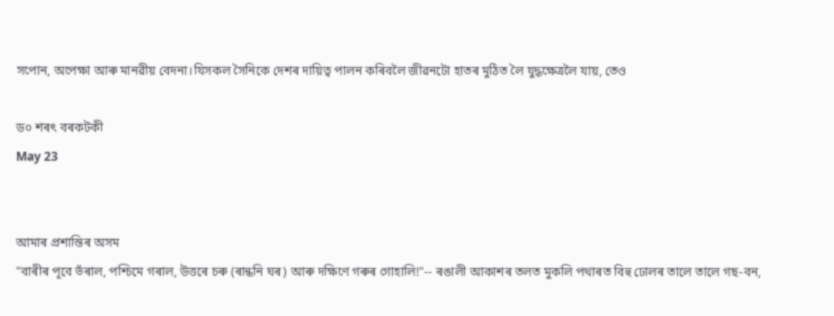সপোন, অপেক্ষা আৰু মানৱীয় বেদনা।যিসকল সৈনিকে দেশৰ দায়িত্ব পালন কৰিবলৈ জীৱনটো হাতৰ মুঠিত লৈ যুদ্ধক্ষেত্ৰলৈ যায়, তেও

ড০ শৰৎ বৰকটকী
May 23


আমাৰ প্ৰশান্তিৰ অসম
"বাৰীৰ পূবে ভঁৰাল, পশ্চিমে গৰাল, উত্তৰে চৰু (ৰান্ধনি ঘৰ) আৰু দক্ষিণে গৰুৰ গোহালি!"-- ৰঙালী আকাশৰ তলত মুকলি পথাৰত বিহু ঢোলৰ তালে তালে গছ-বন,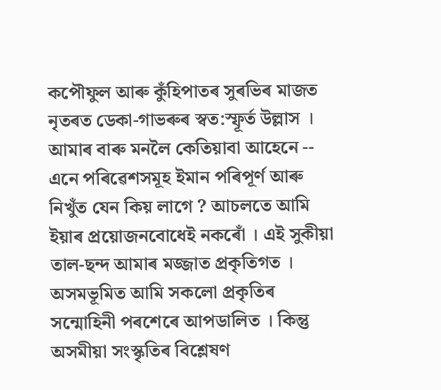কপৌফুল আৰু কুঁহিপাতৰ সুৰভিৰ মাজত নৃতৰত ডেকা-গাভৰুৰ স্বত:স্ফূৰ্ত উল্লাস । আমাৰ বাৰু মনলৈ কেতিয়াবা আহেনে -- এনে পৰিৱেশসমূহ ইমান পৰিপূৰ্ণ আৰু নিখুঁত যেন কিয় লাগে ? আচলতে আমি ইয়াৰ প্ৰয়োজনবোধেই নকৰোঁ । এই সুকীয়া তাল-ছন্দ আমাৰ মজ্জাত প্ৰকৃতিগত । অসমভূমিত আমি সকলো প্ৰকৃতিৰ সন্মোহিনী পৰশেৰে আপডালিত । কিন্তু অসমীয়া সংস্কৃতিৰ বিশ্লেষণ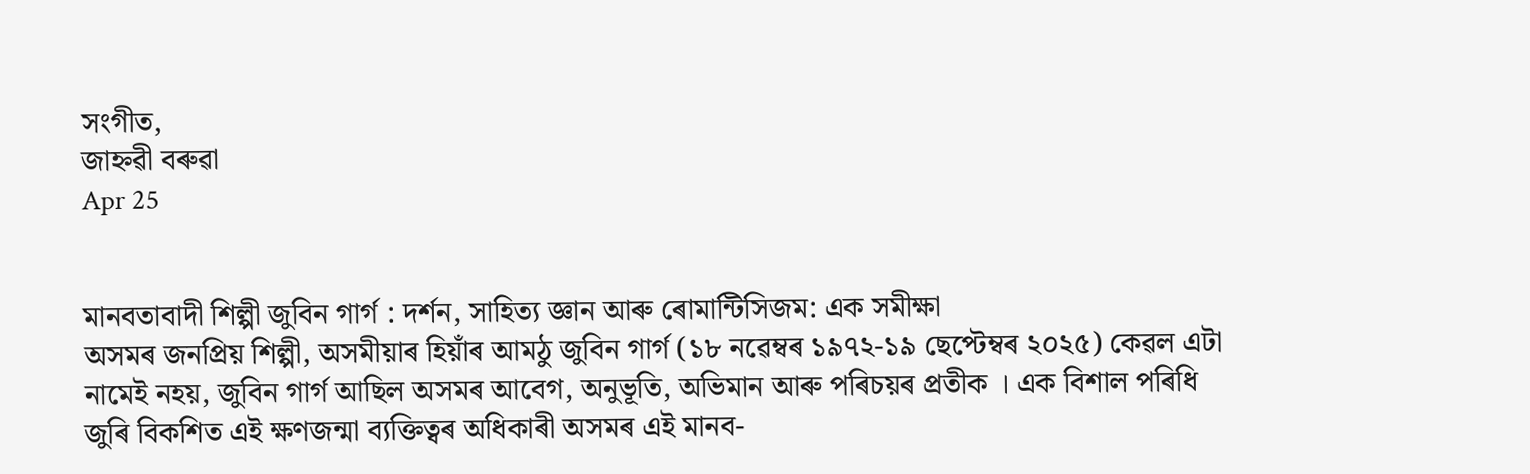সংগীত,
জাহ্নৱী বৰুৱা
Apr 25


মানবতাবাদী শিল্পী জুবিন গাৰ্গ : দৰ্শন, সাহিত্য জ্ঞান আৰু ৰোমান্টিসিজম: এক সমীক্ষা
অসমৰ জনপ্ৰিয় শিল্পী, অসমীয়াৰ হিয়াঁৰ আমঠু জুবিন গাৰ্গ (১৮ নৱেম্বৰ ১৯৭২-১৯ ছেপ্টেম্বৰ ২০২৫) কেৱল এটা নামেই নহয়, জুবিন গাৰ্গ আছিল অসমৰ আবেগ, অনুভূতি, অভিমান আৰু পৰিচয়ৰ প্ৰতীক । এক বিশাল পৰিধি জুৰি বিকশিত এই ক্ষণজন্মা ব্যক্তিত্বৰ অধিকাৰী অসমৰ এই মানব-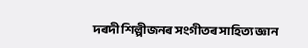দৰদী শিল্পীজনৰ সংগীতৰ সাহিত্য জ্ঞান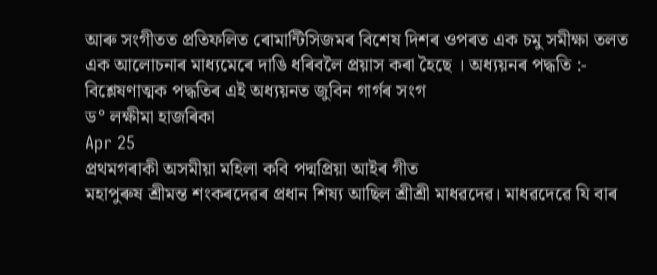আৰু সংগীতত প্ৰতিফলিত ৰোমান্টিসিজমৰ বিশেষ দিশৰ ওপৰত এক চমু সমীক্ষা তলত এক আলোচনাৰ মাধ্যমেৰে দাঙি ধৰিবলৈ প্ৰয়াস কৰা হৈছে । অধ্যয়নৰ পদ্ধতি :- বিশ্লেষণাত্মক পদ্ধতিৰ এই অধ্যয়নত জুবিন গাৰ্গৰ সংগ
ড° লক্ষীমা হাজৰিকা
Apr 25
প্রথমগৰাকী অসমীয়া মহিলা কবি পদ্মপ্রিয়া আইৰ গীত
মহাপুৰুষ শ্রীমন্ত শংকৰদেৱৰ প্রধান শিষ্য আছিল শ্রীশ্রী মাধৱদেৱ। মাধৱদেৱে যি বাৰ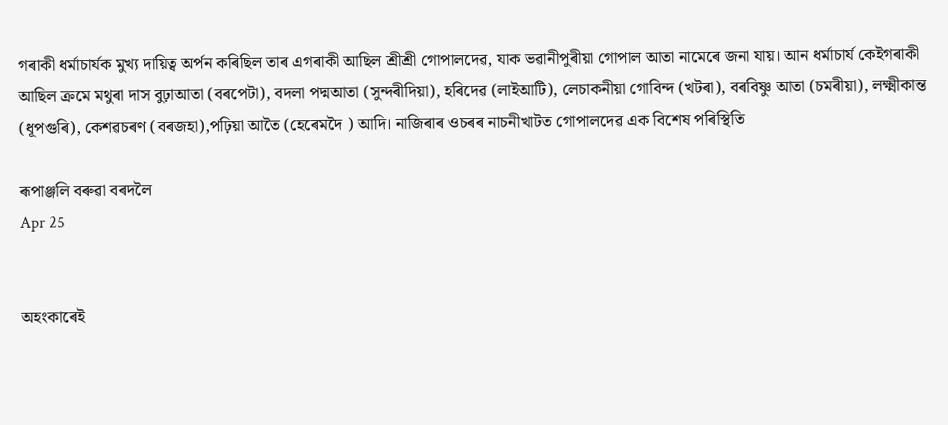গৰাকী ধর্মাচাৰ্যক মুখ্য দায়িত্ব অর্পন কৰিছিল তাৰ এগৰাকী আছিল শ্রীশ্রী গোপালদেৱ, যাক ভৱানীপুৰীয়া গোপাল আতা নামেৰে জনা যায়। আন ধর্মাচার্য কেইগৰাকী আছিল ক্রমে মথুৰা দাস বুঢ়াআতা (বৰপেটা), বদলা পদ্মআতা (সুন্দৰীদিয়া), হৰিদেৱ (লাইআটি), লেচাকনীয়া গোবিন্দ (খটৰা), বৰবিষ্ণু আতা (চমৰীয়া), লক্ষ্মীকান্ত (ধূপগুৰি), কেশৱচৰণ (বৰজহা),পঢ়িয়া আতৈ (হেৰেমদৈ ) আদি। নাজিৰাৰ ওচৰৰ নাচনীখাটত গোপালদেৱ এক বিশেষ পৰিস্থিতি

ৰূপাঞ্জলি বৰুৱা বৰদলৈ
Apr 25


অহংকাৰেই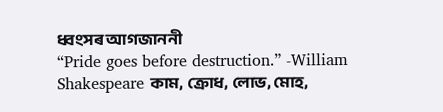ধ্বংসৰ আগজাননী
“Pride goes before destruction.” -William Shakespeare কাম, ক্ৰোধ, লোভ, মোহ,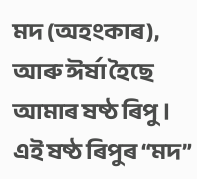মদ (অহংকাৰ), আৰু ঈৰ্ষা হৈছে আমাৰ ষষ্ঠ ৰিপু । এই ষষ্ঠ ৰিপুৰ “মদ”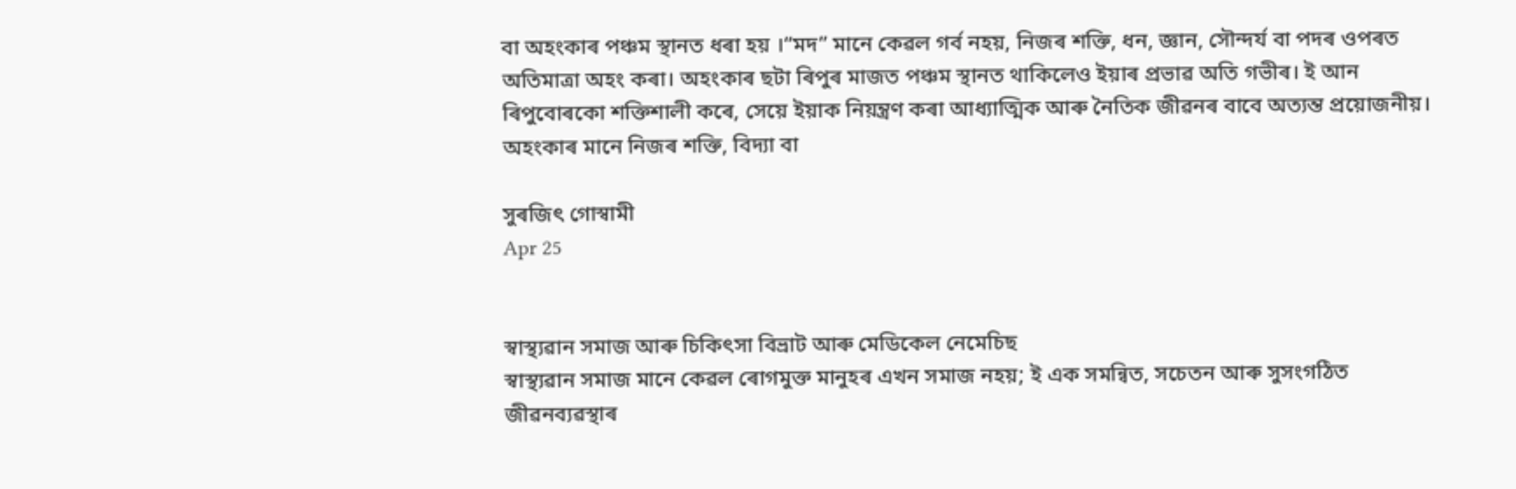বা অহংকাৰ পঞ্চম স্থানত ধৰা হয় ।“মদ” মানে কেৱল গৰ্ব নহয়, নিজৰ শক্তি, ধন, জ্ঞান, সৌন্দৰ্য বা পদৰ ওপৰত অতিমাত্ৰা অহং কৰা। অহংকাৰ ছটা ৰিপুৰ মাজত পঞ্চম স্থানত থাকিলেও ইয়াৰ প্ৰভাৱ অতি গভীৰ। ই আন ৰিপুবোৰকো শক্তিশালী কৰে, সেয়ে ইয়াক নিয়ন্ত্ৰণ কৰা আধ্যাত্মিক আৰু নৈতিক জীৱনৰ বাবে অত্যন্ত প্ৰয়োজনীয়। অহংকাৰ মানে নিজৰ শক্তি, বিদ্যা বা

সুৰজিৎ গোস্বামী
Apr 25


স্বাস্থ্যৱান সমাজ আৰু চিকিৎসা বিভ্ৰাট আৰু মেডিকেল নেমেচিছ
স্বাস্থ্যৱান সমাজ মানে কেৱল ৰোগমুক্ত মানুহৰ এখন সমাজ নহয়; ই এক সমন্বিত, সচেতন আৰু সুসংগঠিত জীৱনব্যৱস্থাৰ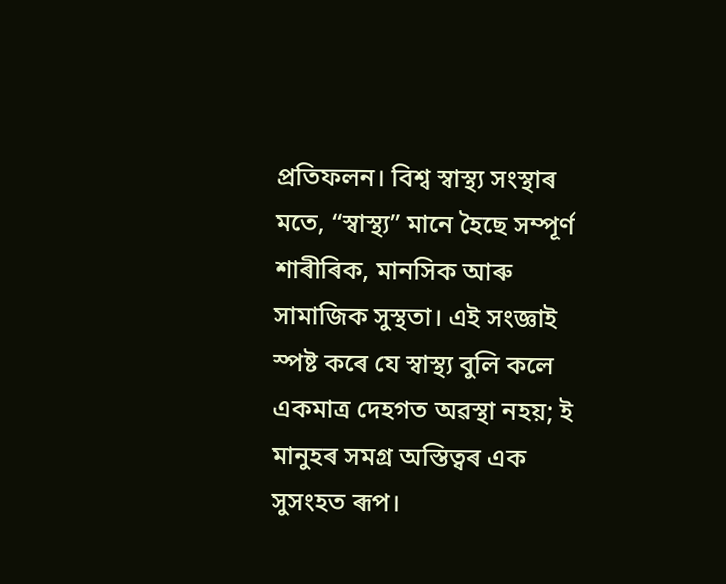প্ৰতিফলন। বিশ্ব স্বাস্থ্য সংস্থাৰ মতে, “স্বাস্থ্য” মানে হৈছে সম্পূৰ্ণ শাৰীৰিক, মানসিক আৰু সামাজিক সুস্থতা। এই সংজ্ঞাই স্পষ্ট কৰে যে স্বাস্থ্য বুলি কলে একমাত্ৰ দেহগত অৱস্থা নহয়; ই মানুহৰ সমগ্ৰ অস্তিত্বৰ এক সুসংহত ৰূপ।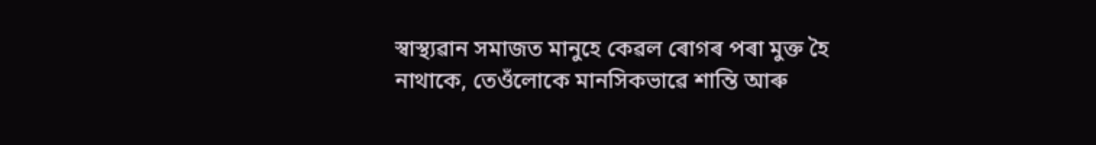স্বাস্থ্যৱান সমাজত মানুহে কেৱল ৰোগৰ পৰা মুক্ত হৈ নাথাকে, তেওঁলোকে মানসিকভাৱে শান্তি আৰু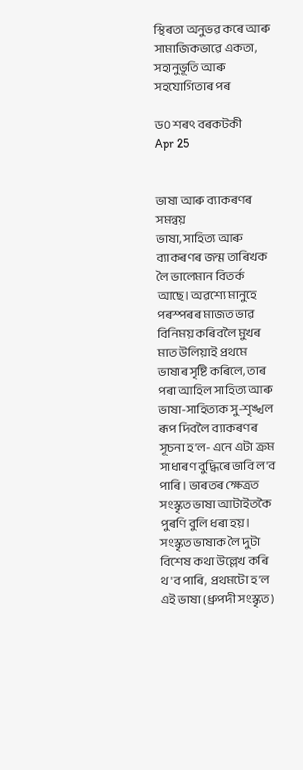স্থিৰতা অনুভৱ কৰে আৰু সামাজিকভাৱে একতা, সহানুভূতি আৰু সহযোগিতাৰ পৰ

ড০ শৰৎ বৰকটকী
Apr 25


ভাষা আৰু ব্যাকৰণৰ সমন্বয়
ভাষা, সাহিত্য আৰু ব্যাকৰণৰ জন্ম তাৰিখক লৈ ভালেমান বিতর্ক আছে। অৱশ্যে মানুহে পৰস্পৰৰ মাজত ভাৱ বিনিময় কৰিবলৈ মুখৰ মাত উলিয়াই প্রথমে ভাষাৰ সৃষ্টি কৰিলে, তাৰ পৰা আহিল সাহিত্য আৰু ভাষা-সাহিত্যক সু-শৃঙ্খল ৰূপ দিবলৈ ব্যাকৰণৰ সূচনা হ'ল- এনে এটা ক্রম সাধাৰণ বুদ্ধিৰে ভাবি ল'ব পাৰি। ভাৰতৰ ক্ষেত্রত সংস্কৃত ভাষা আটাইতকৈ পুৰণি বুলি ধৰা হয়। সংস্কৃত ভাষাক লৈ দুটা বিশেষ কথা উল্লেখ কৰি থ'ব পাৰি, প্ৰথমটো হ'ল এই ভাষা (ধ্রুপদী সংস্কৃত)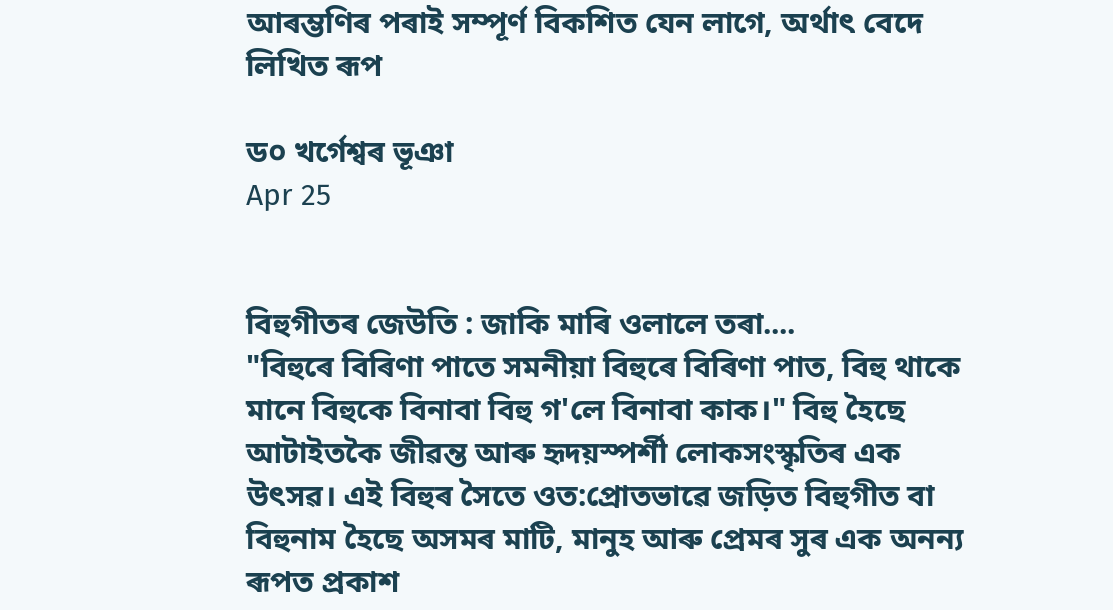আৰম্ভণিৰ পৰাই সম্পূর্ণ বিকশিত যেন লাগে, অর্থাৎ বেদে লিখিত ৰূপ

ড০ খৰ্গেশ্বৰ ভূঞা
Apr 25


বিহুগীতৰ জেউতি : জাকি মাৰি ওলালে তৰা....
"বিহুৰে বিৰিণা পাতে সমনীয়া বিহুৰে বিৰিণা পাত, বিহু থাকে মানে বিহুকে বিনাবা বিহু গ'লে বিনাবা কাক।" বিহু হৈছে আটাইতকৈ জীৱন্ত আৰু হৃদয়স্পৰ্শী লোকসংস্কৃতিৰ এক উৎসৱ। এই বিহুৰ সৈতে ওত:প্ৰোতভাৱে জড়িত বিহুগীত বা বিহুনাম হৈছে অসমৰ মাটি, মানুহ আৰু প্ৰেমৰ সুৰ এক অনন্য ৰূপত প্ৰকাশ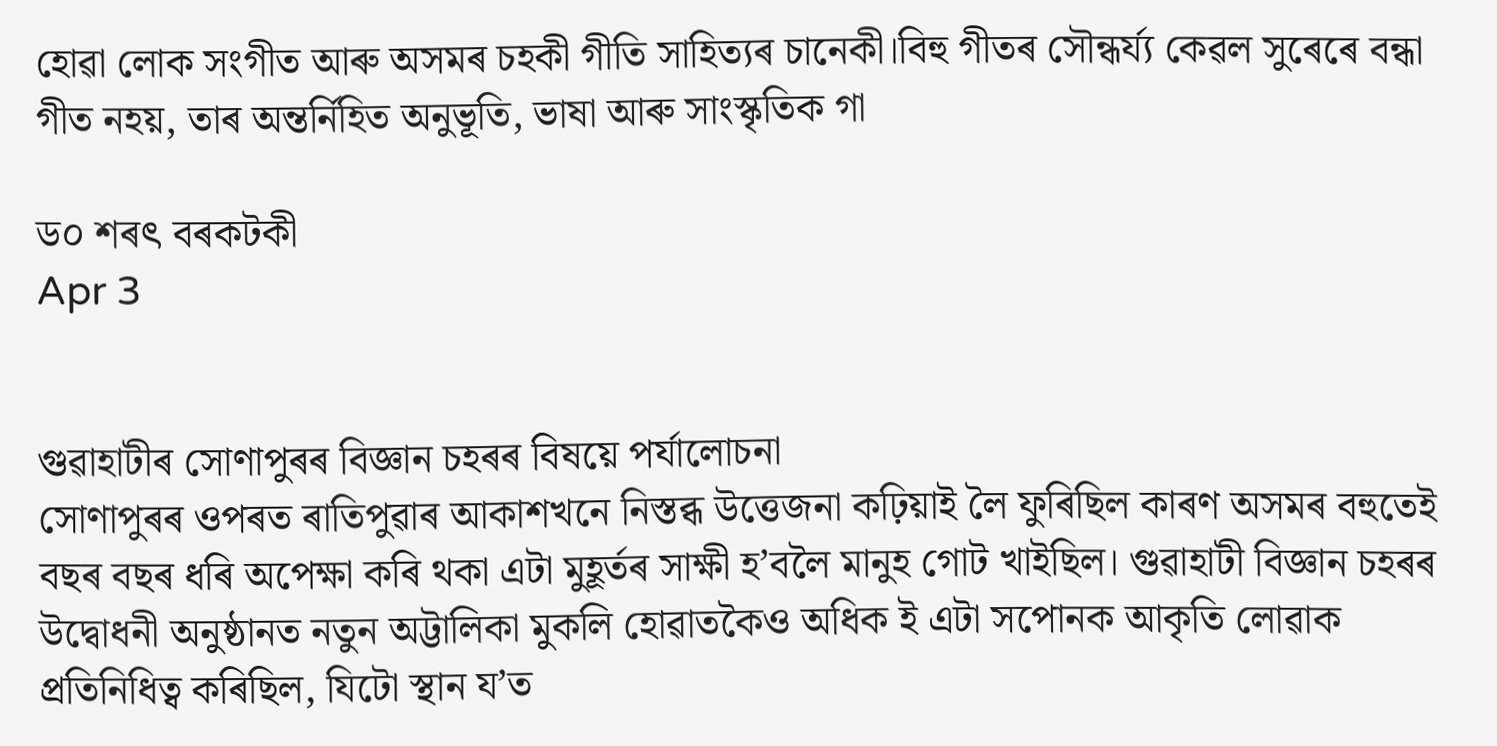হোৱা লোক সংগীত আৰু অসমৰ চহকী গীতি সাহিত্যৰ চানেকী।বিহু গীতৰ সৌন্ধৰ্য্য কেৱল সুৰেৰে বন্ধা গীত নহয়, তাৰ অন্তৰ্নিহিত অনুভূতি, ভাষা আৰু সাংস্কৃতিক গা

ড০ শৰৎ বৰকটকী
Apr 3


গুৱাহাটীৰ সোণাপুৰৰ বিজ্ঞান চহৰৰ বিষয়ে পৰ্যালোচনা
সোণাপুৰৰ ওপৰত ৰাতিপুৱাৰ আকাশখনে নিস্তব্ধ উত্তেজনা কঢ়িয়াই লৈ ফুৰিছিল কাৰণ অসমৰ বহুতেই বছৰ বছৰ ধৰি অপেক্ষা কৰি থকা এটা মুহূৰ্তৰ সাক্ষী হ’বলৈ মানুহ গোট খাইছিল। গুৱাহাটী বিজ্ঞান চহৰৰ উদ্বোধনী অনুষ্ঠানত নতুন অট্টালিকা মুকলি হোৱাতকৈও অধিক ই এটা সপোনক আকৃতি লোৱাক প্ৰতিনিধিত্ব কৰিছিল, যিটো স্থান য’ত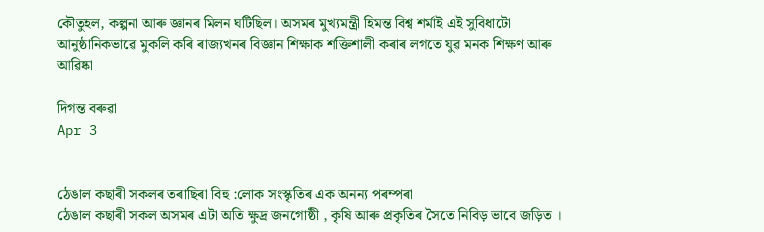কৌতুহল, কল্পনা আৰু জ্ঞানৰ মিলন ঘটিছিল। অসমৰ মুখ্যমন্ত্ৰী হিমন্ত বিশ্ব শৰ্মাই এই সুবিধাটো আনুষ্ঠানিকভাৱে মুকলি কৰি ৰাজ্যখনৰ বিজ্ঞান শিক্ষাক শক্তিশালী কৰাৰ লগতে যুৱ মনক শিক্ষণ আৰু আৱিষ্কা

দিগন্ত বৰুৱা
Apr 3


ঠেঙাল কছাৰী সকলৰ তৰাছিৰা বিহু :লোক সংস্কৃতিৰ এক অনন্য পৰম্পৰা
ঠেঙাল কছাৰী সকল অসমৰ এটা অতি ক্ষুদ্ৰ জনগোষ্ঠী , কৃষি আৰু প্ৰকৃতিৰ সৈতে নিবিড় ভাবে জড়িত ।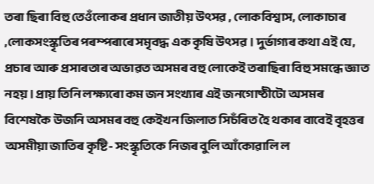তৰা ছিৰা বিহু তেওঁলোকৰ প্ৰধান জাতীয় উৎসৱ , লোকবিশ্বাস, লোকাচাৰ ,লোকসংস্কৃতিৰ পৰম্পৰাৰে সমৃবদ্ধ এক কৃষি উৎসৱ । দুৰ্ভাগ্যৰ কথা এই যে, প্ৰচাৰ আৰু প্ৰসাৰতাৰ অভাৱত অসমৰ বহু লোকেই তৰাছিৰা বিহু সমন্ধে জ্ঞাত নহয় । প্ৰায় তিনি লক্ষ্যৰো কম জন সংখ্যাৰ এই জনগোষ্ঠীটো অসমৰ বিশেষকৈ উজনি অসমৰ বহু কেইখন জিলাত সিচঁৰিত হৈ থকাৰ বাবেই বৃহত্তৰ অসমীয়া জাতিৰ কৃষ্টি- সংস্কৃতিকে নিজৰ বুলি আঁকোৱালি ল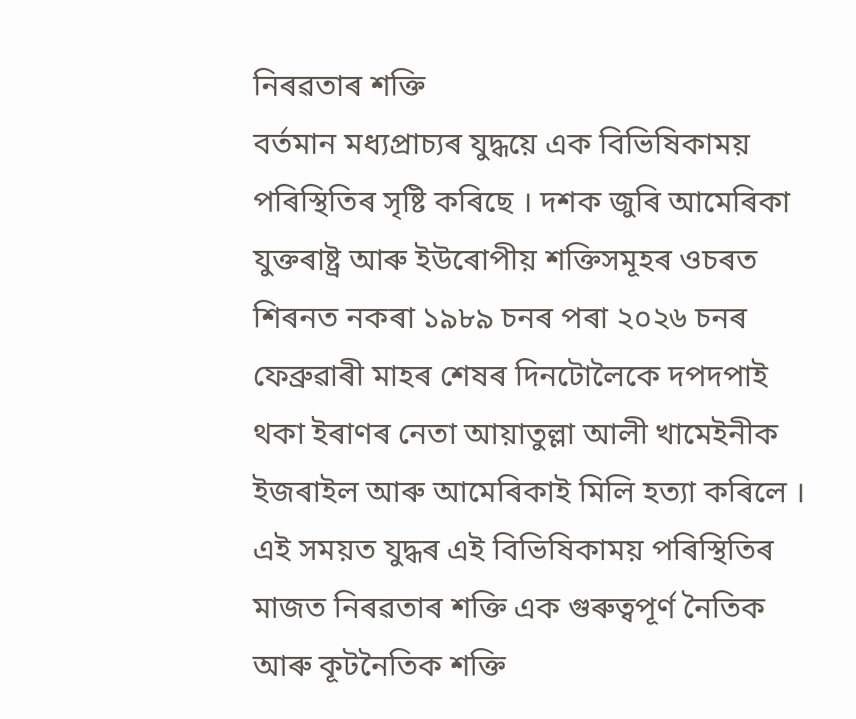নিৰৱতাৰ শক্তি
বৰ্তমান মধ্যপ্ৰাচ্যৰ যুদ্ধয়ে এক বিভিষিকাময় পৰিস্থিতিৰ সৃষ্টি কৰিছে । দশক জুৰি আমেৰিকা যুক্তৰাষ্ট্ৰ আৰু ইউৰোপীয় শক্তিসমূহৰ ওচৰত শিৰনত নকৰা ১৯৮৯ চনৰ পৰা ২০২৬ চনৰ ফেব্ৰুৱাৰী মাহৰ শেষৰ দিনটোলৈকে দপদপাই থকা ইৰাণৰ নেতা আয়াতুল্লা আলী খামেইনীক ইজৰাইল আৰু আমেৰিকাই মিলি হত্যা কৰিলে । এই সময়ত যুদ্ধৰ এই বিভিষিকাময় পৰিস্থিতিৰ মাজত নিৰৱতাৰ শক্তি এক গুৰুত্বপূৰ্ণ নৈতিক আৰু কূটনৈতিক শক্তি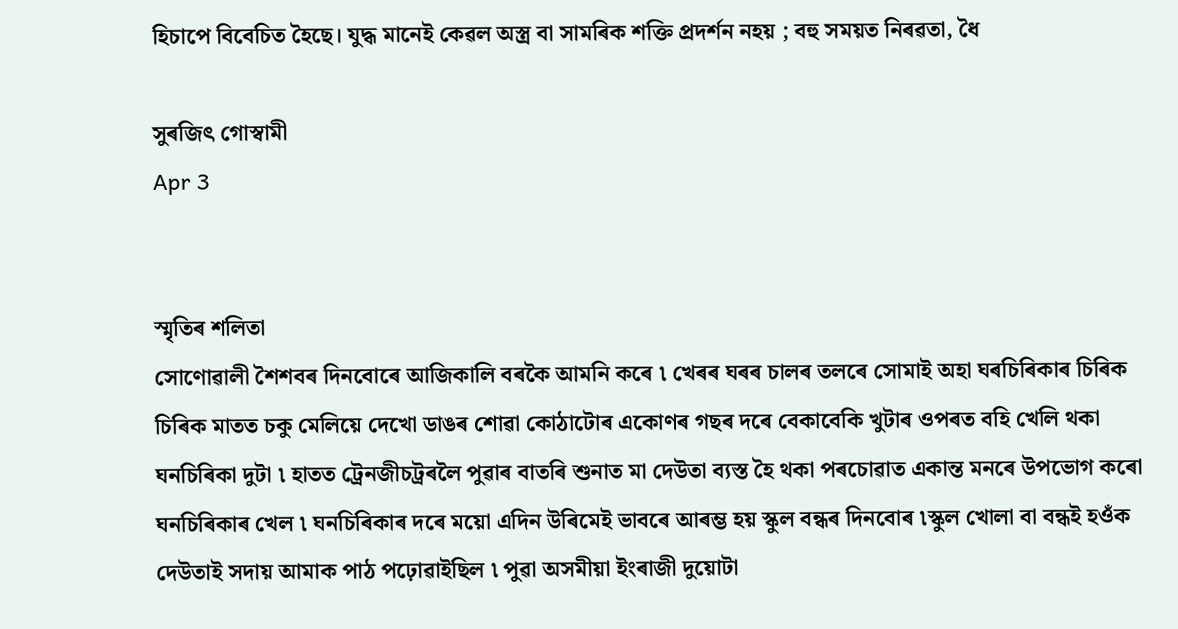হিচাপে বিবেচিত হৈছে। যুদ্ধ মানেই কেৱল অস্ত্ৰ বা সামৰিক শক্তি প্ৰদৰ্শন নহয় ; বহু সময়ত নিৰৱতা, ধৈ

সুৰজিৎ গোস্বামী
Apr 3


স্মৃতিৰ শলিতা
সোণোৱালী শৈশবৰ দিনবোৰে আজিকালি বৰকৈ আমনি কৰে ৷ খেৰৰ ঘৰৰ চালৰ তলৰে সোমাই অহা ঘৰচিৰিকাৰ চিৰিক চিৰিক মাতত চকু মেলিয়ে দেখো ডাঙৰ শোৱা কোঠাটোৰ একোণৰ গছৰ দৰে বেকাবেকি খুটাৰ ওপৰত বহি খেলি থকা ঘনচিৰিকা দুটা ৷ হাতত ট্ৰেনজীচট্ৰৰলৈ পুৱাৰ বাতৰি শুনাত মা দেউতা ব্যস্ত হৈ থকা পৰচোৱাত একান্ত মনৰে উপভোগ কৰো ঘনচিৰিকাৰ খেল ৷ ঘনচিৰিকাৰ দৰে ময়ো এদিন উৰিমেই ভাবৰে আৰম্ভ হয় স্কুল বন্ধৰ দিনবোৰ ৷স্কুল খোলা বা বন্ধই হওঁক দেউতাই সদায় আমাক পাঠ পঢ়োৱাইছিল ৷ পুৱা অসমীয়া ইংৰাজী দুয়োটা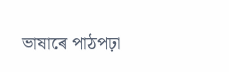ভাষাৰে পাঠপঢ়া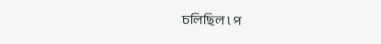চলিছিল ৷ প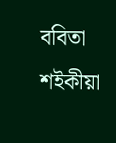ববিতা শইকীয়া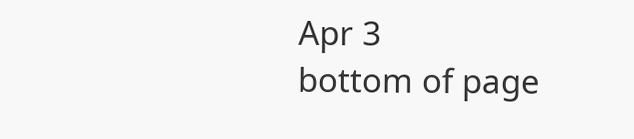Apr 3
bottom of page